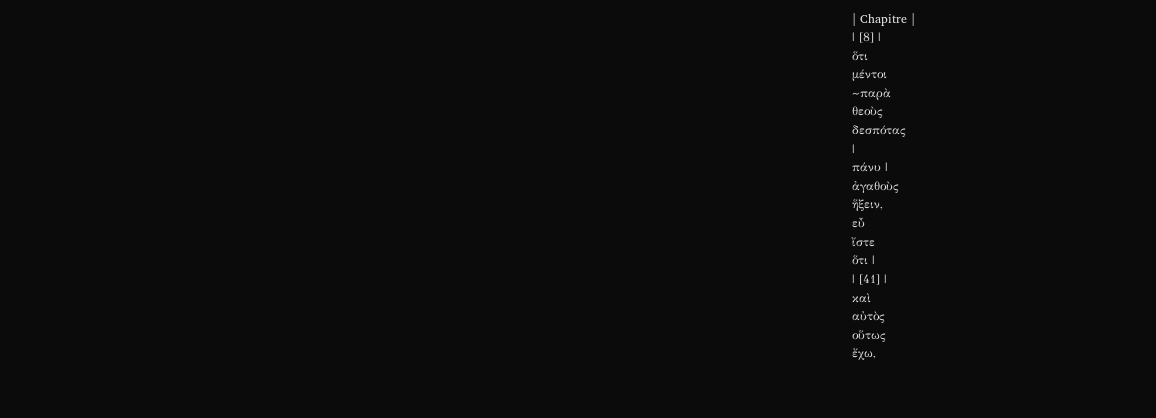| Chapitre |
| [8] |
ὅτι
μέντοι
~παρὰ
θεοὺς
δεσπότας
|
πάνυ |
ἀγαθοὺς
ἥξειν,
εὖ
ἴστε
ὅτι |
| [41] |
καὶ
αὐτὸς
οὕτως
ἔχω,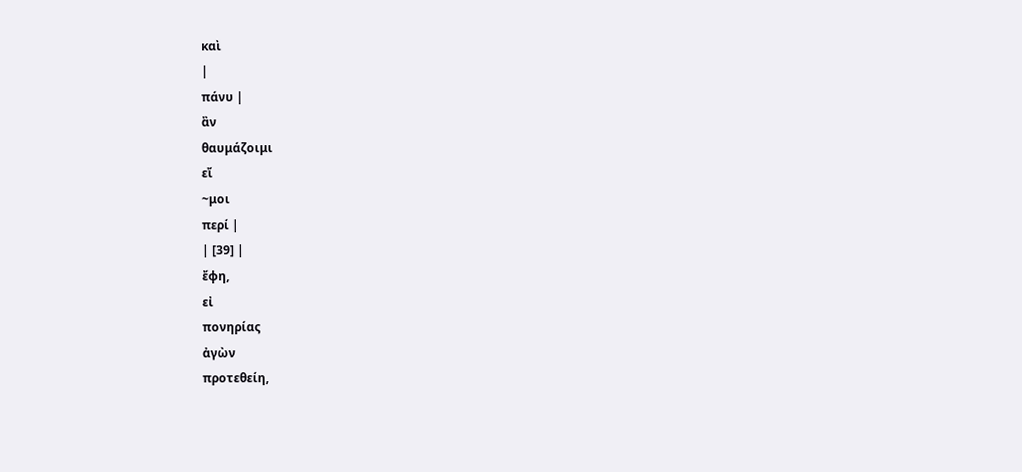καὶ
|
πάνυ |
ἂν
θαυμάζοιμι
εἴ
~μοι
περί |
| [39] |
ἔφη,
εἰ
πονηρίας
ἀγὼν
προτεθείη,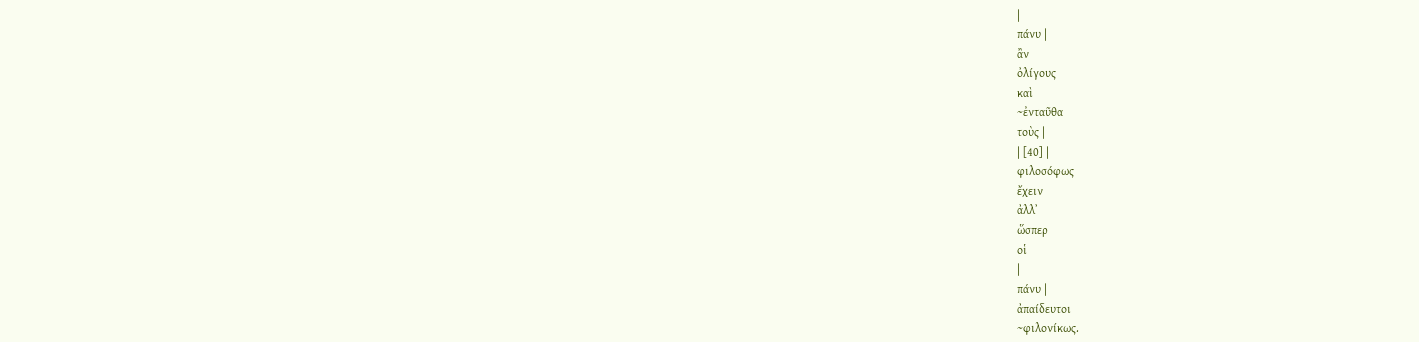|
πάνυ |
ἂν
ὀλίγους
καὶ
~ἐνταῦθα
τοὺς |
| [40] |
φιλοσόφως
ἔχειν
ἀλλ᾽
ὥσπερ
οἱ
|
πάνυ |
ἀπαίδευτοι
~φιλονίκως.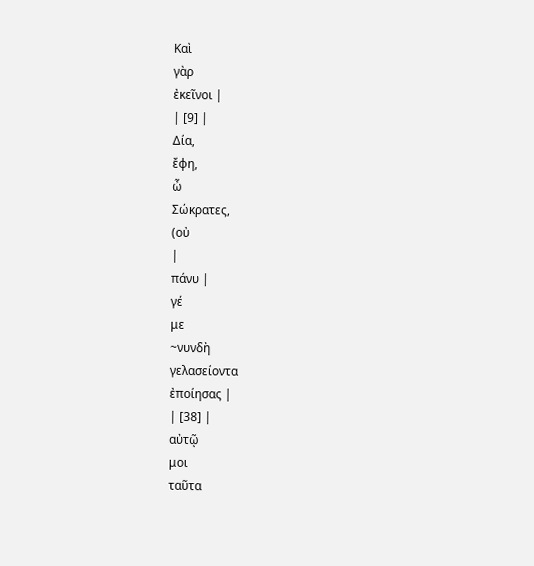Καὶ
γὰρ
ἐκεῖνοι |
| [9] |
Δία,
ἔφη,
ὦ
Σώκρατες,
(οὐ
|
πάνυ |
γέ
με
~νυνδὴ
γελασείοντα
ἐποίησας |
| [38] |
αὐτῷ
μοι
ταῦτα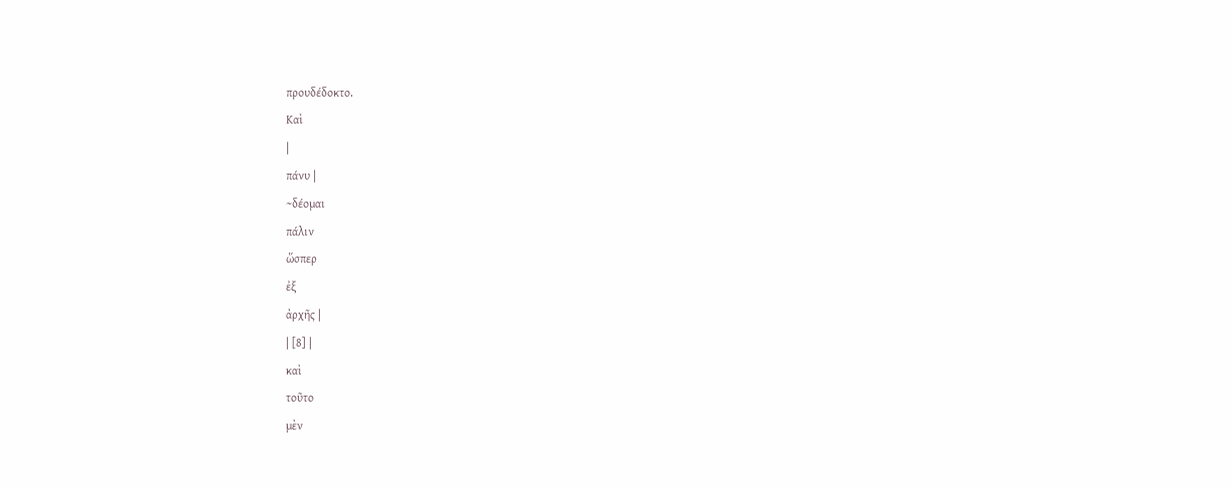προυδέδοκτο.
Καὶ
|
πάνυ |
~δέομαι
πάλιν
ὥσπερ
ἐξ
ἀρχῆς |
| [8] |
καὶ
τοῦτο
μὲν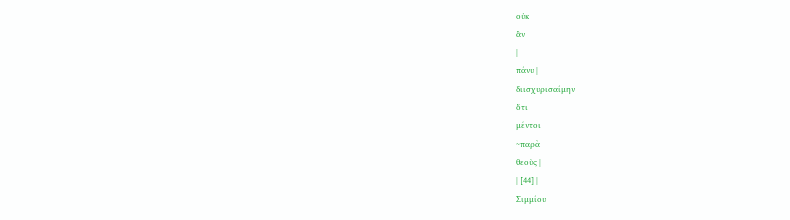οὐκ
ἂν
|
πάνυ |
διισχυρισαίμην
ὅτι
μέντοι
~παρὰ
θεοὺς |
| [44] |
Σιμμίου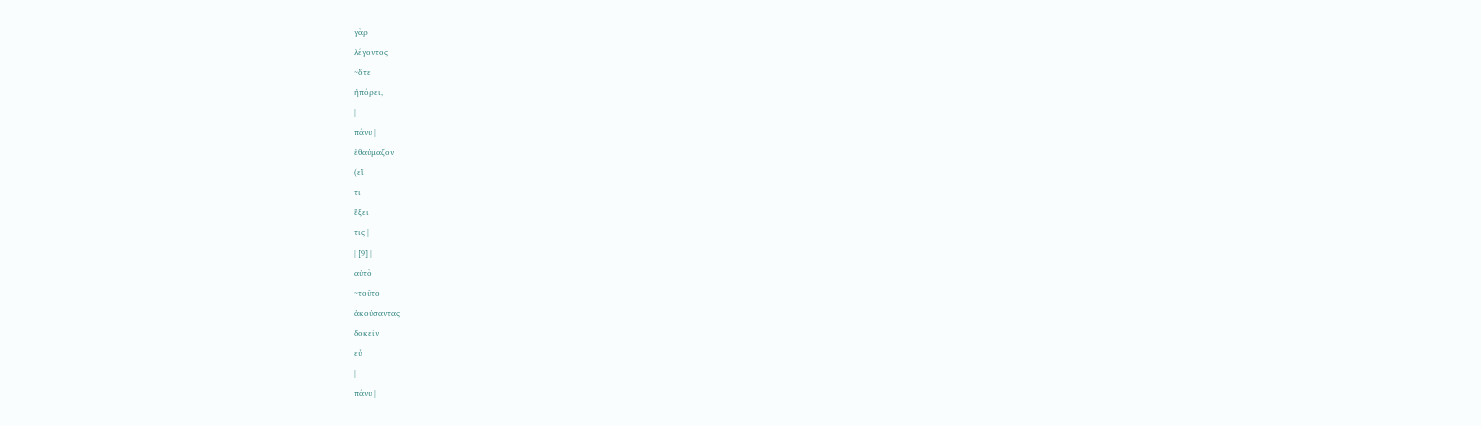γὰρ
λέγοντος
~ὅτε
ἠπόρει,
|
πάνυ |
ἐθαύμαζον
(εἴ
τι
ἕξει
τις |
| [9] |
αὐτὸ
~τοῦτο
ἀκούσαντας
δοκεῖν
εὖ
|
πάνυ |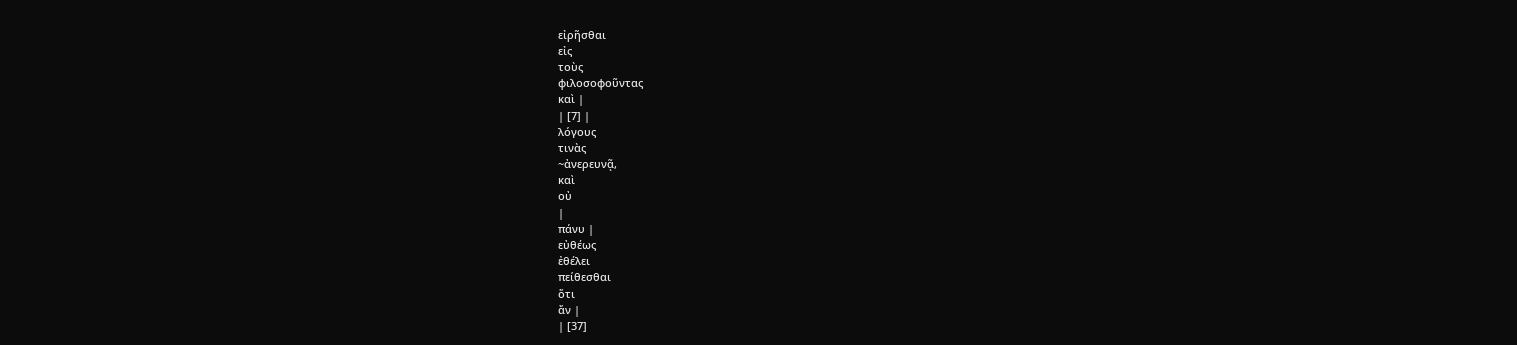εἰρῆσθαι
εἰς
τοὺς
φιλοσοφοῦντας
καὶ |
| [7] |
λόγους
τινὰς
~ἀνερευνᾷ,
καὶ
οὐ
|
πάνυ |
εὐθέως
ἐθέλει
πείθεσθαι
ὅτι
ἄν |
| [37]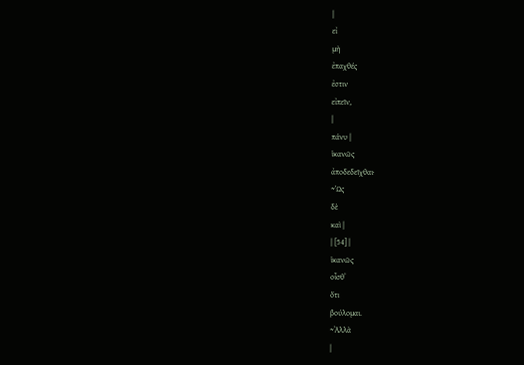|
εἰ
μὴ
ἐπαχθές
ἐστιν
εἰπεῖν,
|
πάνυ |
ἱκανῶς
ἀποδεδεῖχθαι·
~Ὡς
δὲ
καὶ |
| [54] |
ἱκανῶς
οἶσθ᾽
ὅτι
βούλομαι.
~Ἀλλὰ
|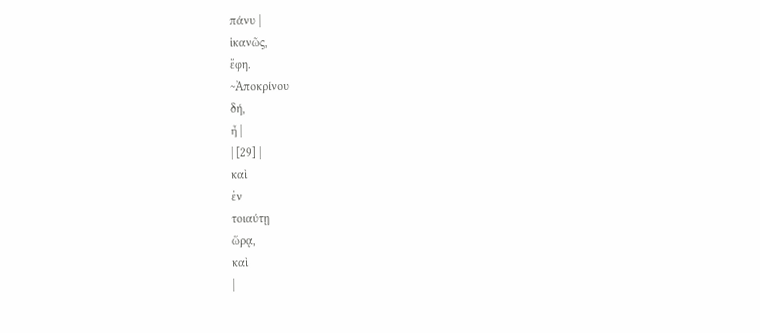πάνυ |
ἱκανῶς,
ἔφη.
~Ἀποκρίνου
δή,
ἦ |
| [29] |
καὶ
ἐν
τοιαύτῃ
ὥρᾳ,
καὶ
|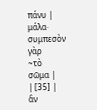πάνυ |
μάλα·
συμπεσὸν
γὰρ
~τὸ
σῶμα |
| [35] |
ἂν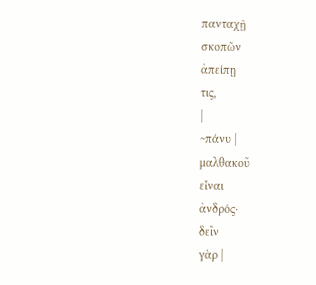πανταχῇ
σκοπῶν
ἀπείπῃ
τις,
|
~πάνυ |
μαλθακοῦ
εἶναι
ἀνδρός·
δεῖν
γὰρ |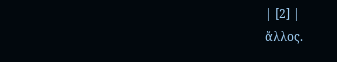| [2] |
ἄλλος.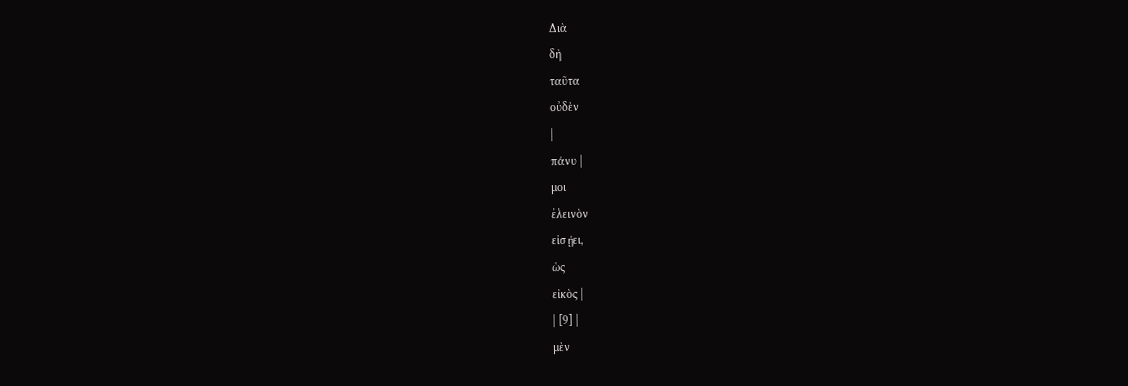Διὰ
δὴ
ταῦτα
οὐδὲν
|
πάνυ |
μοι
ἐλεινὸν
εἰσῄει,
ὡς
εἰκὸς |
| [9] |
μὲν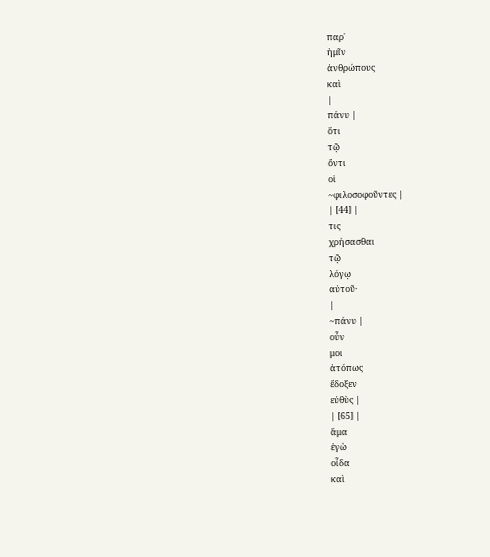παρ᾽
ἡμῖν
ἀνθρώπους
καὶ
|
πάνυ |
ὅτι
τῷ
ὄντι
οἱ
~φιλοσοφοῦντες |
| [44] |
τις
χρήσασθαι
τῷ
λόγῳ
αὐτοῦ·
|
~πάνυ |
οὖν
μοι
ἀτόπως
ἔδοξεν
εὐθὺς |
| [65] |
ἅμα
ἐγὼ
οἶδα
καὶ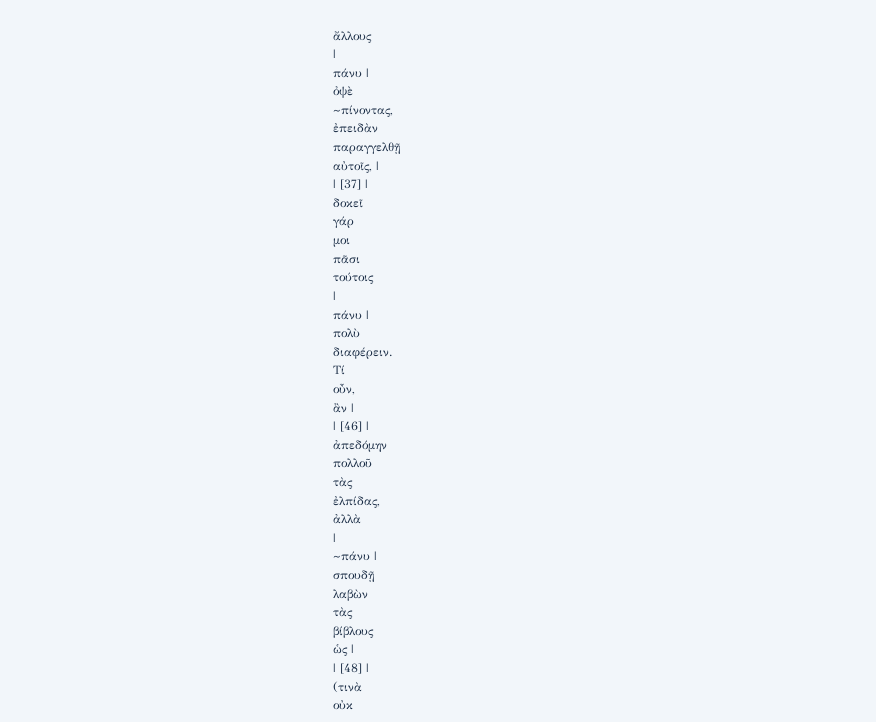ἄλλους
|
πάνυ |
ὀψὲ
~πίνοντας,
ἐπειδὰν
παραγγελθῇ
αὐτοῖς, |
| [37] |
δοκεῖ
γάρ
μοι
πᾶσι
τούτοις
|
πάνυ |
πολὺ
διαφέρειν.
Τί
οὖν,
ἂν |
| [46] |
ἀπεδόμην
πολλοῦ
τὰς
ἐλπίδας,
ἀλλὰ
|
~πάνυ |
σπουδῇ
λαβὼν
τὰς
βίβλους
ὡς |
| [48] |
(τινὰ
οὐκ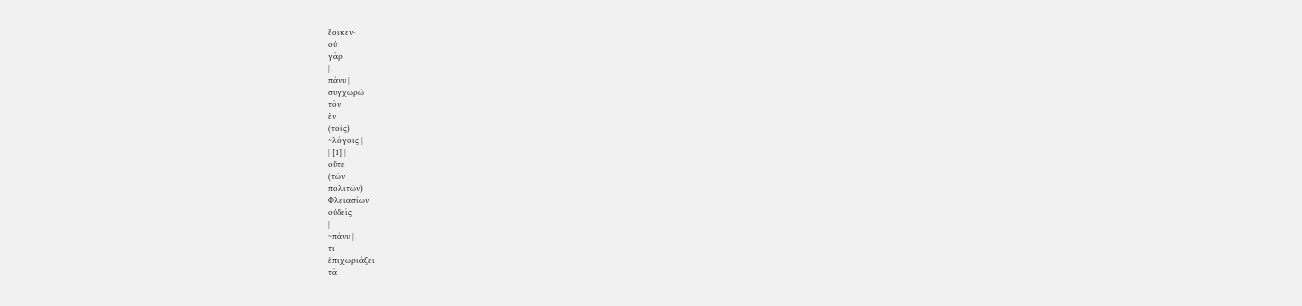ἔοικεν·
οὐ
γὰρ
|
πάνυ |
συγχωρῶ
τὸν
ἐν
(τοῖς)
~λόγοις |
| [1] |
οὔτε
(τῶν
πολιτῶν)
Φλειασίων
οὐδεὶς
|
~πάνυ |
τι
ἐπιχωριάζει
τὰ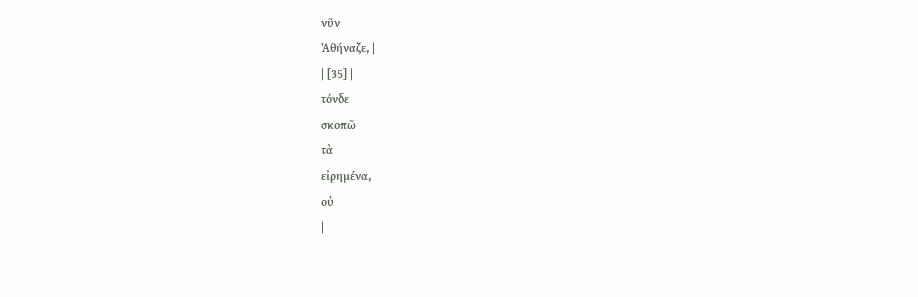νῦν
Ἀθήναζε, |
| [35] |
τόνδε
σκοπῶ
τὰ
εἰρημένα,
οὐ
|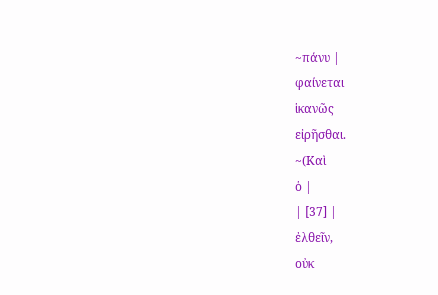~πάνυ |
φαίνεται
ἱκανῶς
εἰρῆσθαι.
~(Καὶ
ὁ |
| [37] |
ἐλθεῖν,
οὐκ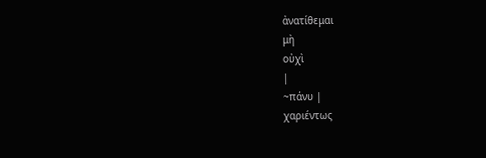ἀνατίθεμαι
μὴ
οὐχὶ
|
~πάνυ |
χαριέντως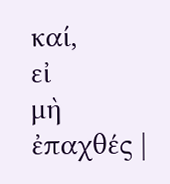καί,
εἰ
μὴ
ἐπαχθές |